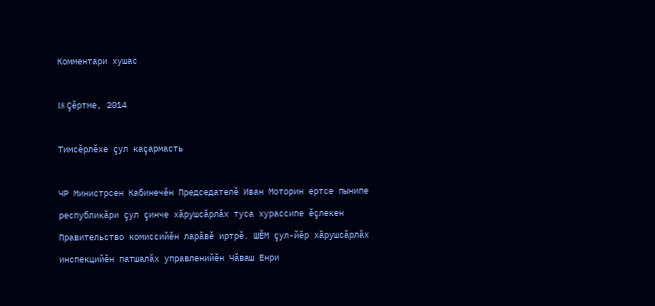Комментари хушас

18 Çĕртме, 2014

Тимсĕрлĕхе çул каçармасть

ЧР Министрсен Кабинечĕн Председателĕ Иван Моторин ертсе пынипе республикăри çул çинче хăрушсăрлăх туса хурассипе ĕçлекен Правительство комиссийĕн ларăвĕ иртрĕ. ШĔМ çул-йĕр хăрушсăрлăх инспекцийĕн патшалăх управленийĕн Чăваш Енри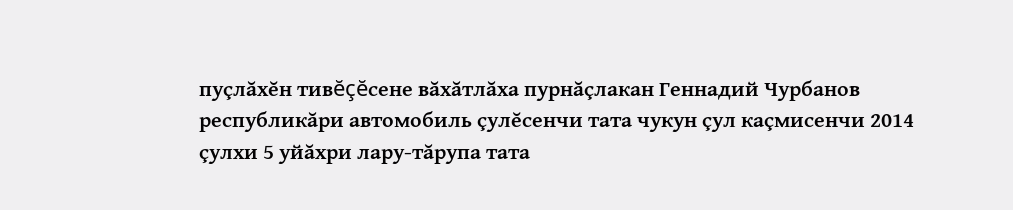пуçлăхĕн тивĕçĕсене вăхăтлăха пурнăçлакан Геннадий Чурбанов республикăри автомобиль çулĕсенчи тата чукун çул каçмисенчи 2014 çулхи 5 уйăхри лару-тăрупа тата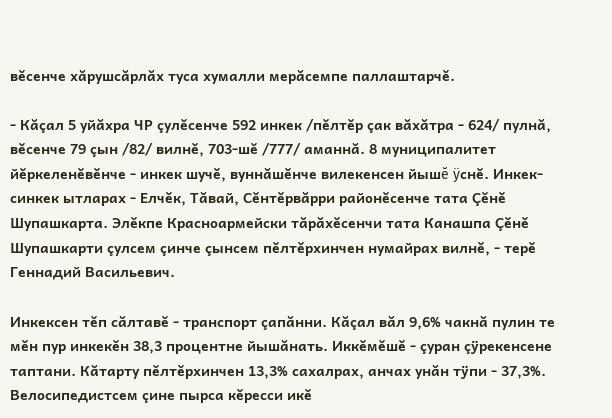вĕсенче хăрушсăрлăх туса хумалли мерăсемпе паллаштарчĕ.

- Кăçал 5 уйăхра ЧР çулĕсенче 592 инкек /пĕлтĕр çак вăхăтра - 624/ пулнă, вĕсенче 79 çын /82/ вилнĕ, 703-шĕ /777/ аманнă. 8 муниципалитет йĕркеленĕвĕнче - инкек шучĕ, вуннăшĕнче вилекенсен йышĕ ÿснĕ. Инкек-синкек ытларах - Елчĕк, Тăвай, Сĕнтĕрвăрри районĕсенче тата Çĕнĕ Шупашкарта. Элĕкпе Красноармейски тăрăхĕсенчи тата Канашпа Çĕнĕ Шупашкарти çулсем çинче çынсем пĕлтĕрхинчен нумайрах вилнĕ, - терĕ Геннадий Васильевич.

Инкексен тĕп сăлтавĕ - транспорт çапăнни. Кăçал вăл 9,6% чакнă пулин те мĕн пур инкекĕн 38,3 процентне йышăнать. Иккĕмĕшĕ - çуран çÿрекенсене таптани. Кăтарту пĕлтĕрхинчен 13,3% сахалрах, анчах унăн тÿпи - 37,3%. Велосипедистсем çине пырса кĕресси икĕ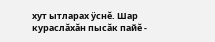хут ытларах ÿснĕ. Шар кураслăхăн пысăк пайĕ -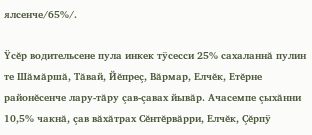ялсенче/65%/.

Ÿсĕр водительсене пула инкек тÿсесси 25% сахаланнă пулин те Шăмăршă, Тăвай, Йĕпреç, Вăрмар, Елчĕк, Етĕрне районĕсенче лару-тăру çав-çавах йывăр. Ачасемпе çыхăнни 10,5% чакнă, çав вăхăтрах Сĕнтĕрвăрри, Елчĕк, Çĕрпÿ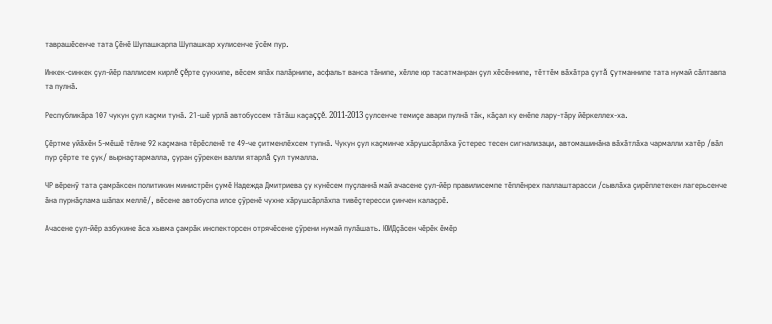таврашĕсенче тата Çĕнĕ Шупашкарпа Шупашкар хулисенче ÿсĕм пур.

Инкек-синкек çул-йĕр паллисем кирлĕ çĕрте çуккипе, вĕсем япăх палăрнипе, асфальт ванса тăнипе, хĕлле юр тасатманран çул хĕсĕннипе, тĕттĕм вăхăтра çутă çутманнипе тата нумай сăлтавпа та пулнă.

Республикăра 107 чукун çул каçми тунă. 21-шĕ урлă автобуссем тăтăш каçаççĕ. 2011-2013 çулсенче темиçе авари пулнă тăк, кăçал ку енĕпе лару-тăру йĕркеллех-ха.

Çĕртме уйăхĕн 5-мĕшĕ тĕлне 92 каçмана тĕрĕсленĕ те 49-че çитменлĕхсем тупнă. Чукун çул каçминче хăрушсăрлăха ÿстерес тесен сигнализаци, автомашинăна вăхăтлăха чармалли хатĕр /вăл пур çĕрте те çук/ вырнаçтармалла, çуран çÿрекен валли ятарлă çул тумалла.

ЧР вĕренÿ тата çамрăксен политикин министрĕн çумĕ Надежда Дмитриева çу кунĕсем пуçланнă май ачасене çул-йĕр правилисемпе тĕплĕнрех паллаштарасси /сывлăха çирĕплетекен лагерьсенче ăна пурнăçлама шăпах меллĕ/, вĕсене автобуспа илсе çÿренĕ чухне хăрушсăрлăхпа тивĕçтересси çинчен калаçрĕ.

Ачасене çул-йĕр азбукине ăса хывма çамрăк инспекторсен отрячĕсене çÿрени нумай пулăшать. ЮИДçăсен чĕрĕк ĕмĕр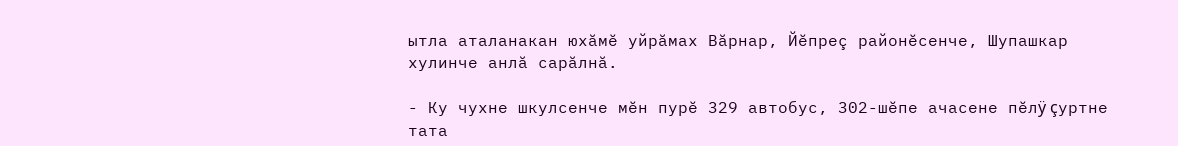ытла аталанакан юхăмĕ уйрăмах Вăрнар, Йĕпреç районĕсенче, Шупашкар хулинче анлă сарăлнă.

- Ку чухне шкулсенче мĕн пурĕ 329 автобус, 302-шĕпе ачасене пĕлÿ çуртне тата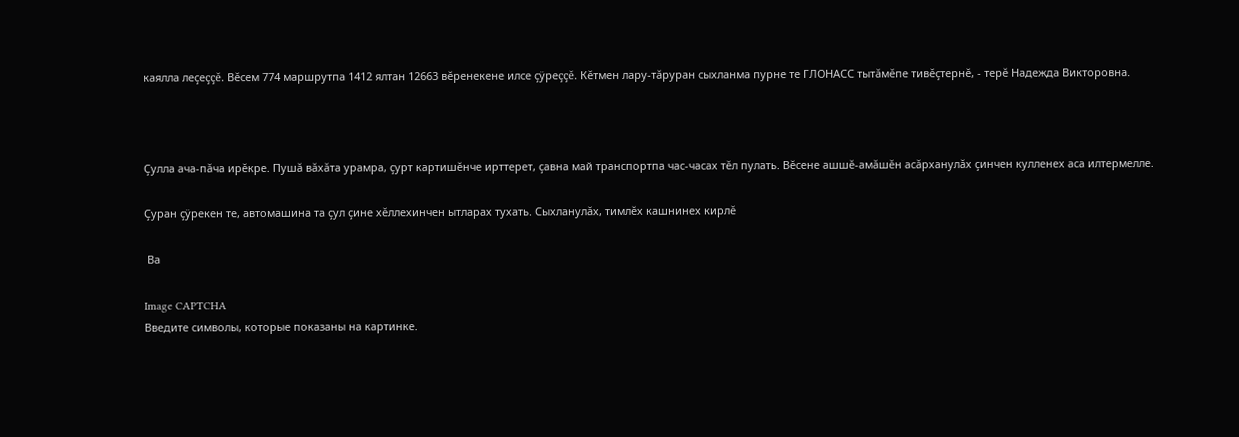каялла леçеççĕ. Вĕсем 774 маршрутпа 1412 ялтан 12663 вĕренекене илсе çÿреççĕ. Кĕтмен лару-тăруран сыхланма пурне те ГЛОНАСС тытăмĕпе тивĕçтернĕ, - терĕ Надежда Викторовна.



Çулла ача-пăча ирĕкре. Пушă вăхăта урамра, çурт картишĕнче ирттерет, çавна май транспортпа час-часах тĕл пулать. Вĕсене ашшĕ-амăшĕн асăрханулăх çинчен кулленех аса илтермелле.

Çуран çÿрекен те, автомашина та çул çине хĕллехинчен ытларах тухать. Сыхланулăх, тимлĕх кашнинех кирлĕ

 Ва

Image CAPTCHA
Введите символы, которые показаны на картинке.